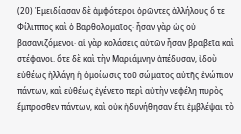(20) Ἐμειδίασαν δὲ ἀμφότεροι ὁρῶντες ἀλλήλους ὅ τε Φίλιππος καὶ ὁ Βαρθολομαῖος· ἦσαν γὰρ ὡς οὐ βασανιζόμενοι· αἱ γὰρ κολάσεις αὐτῶν ἦσαν βραβεῖα καὶ στέφανοι. ὅτε δὲ καὶ τὴν Μαριάμνην ἀπέδυσαν, ἰδοὺ εὐθέως ἠλλάγη ἡ ὁμοίωσις τοῦ σώματος αὐτῆς ἐνώπιον πάντων, καὶ εὐθέως ἐγένετο περὶ αὐτὴν νεφέλη πυρὸς ἔμπροσθεν πάντων, καὶ οὐκ ἠδυνήθησαν ἔτι ἐμβλέψαι τὸ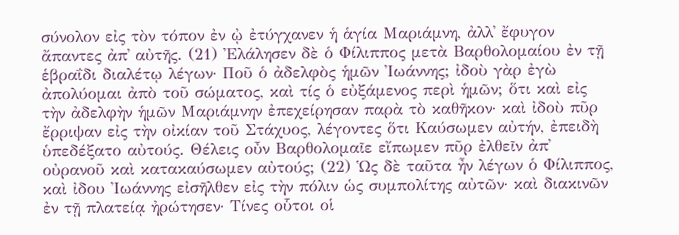σύνολον εἰς τὸν τόπον ἐν ᾠ ἐτύγχανεν ἡ ἁγία Μαριάμνη, ἀλλ᾽ ἔφυγον ἄπαντες ἀπ᾽ αὐτῆς. (21) Ἐλάλησεν δὲ ὁ Φίλιππος μετὰ Βαρθολομαίου ἐν τῇ ἑβραΐδι διαλέτῳ λέγων· Ποῦ ὁ ἀδελφὸς ἡμῶν Ἰωάννης; ἰδοὺ γὰρ ἐγὼ ἀπολύομαι ἀπὸ τοῦ σώματος, καὶ τίς ὁ εὐξάμενος περὶ ἡμῶν; ὅτι καὶ εἰς τὴν ἀδελφὴν ἡμῶν Μαριάμνην ἐπεχείρησαν παρὰ τὸ καθῆκον· καὶ ἰδοὺ πῦρ ἔρριψαν εἰς τὴν οἰκίαν τοῦ Στάχυος, λέγοντες ὅτι Καύσωμεν αὐτήν, ἐπειδὴ ὑπεδέξατο αὐτούς. Θέλεις οὖν Βαρθολομαῖε εἴπωμεν πῦρ ἐλθεῖν ἀπ᾽ οὐρανοῦ καὶ κατακαύσωμεν αὐτούς; (22) Ὡς δὲ ταῦτα ἦν λέγων ὁ Φίλιππος, καὶ ἰδου Ἰωάννης εἰσῆλθεν εἰς τὴν πόλιν ὡς συμπολίτης αὐτῶν· καὶ διακινῶν ἐν τῇ πλατείᾳ ἠρώτησεν· Τίνες οὗτοι οἱ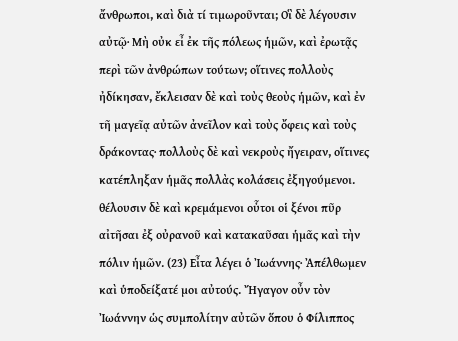ἄνθρωποι, καὶ διὰ τί τιμωροῦνται; Οἳ δὲ λέγουσιν αὐτῷ· Μὴ οὐκ εἶ ἐκ τῆς πόλεως ἡμῶν, καὶ ἐρωτᾷς περὶ τῶν ἀνθρώπων τούτων; οἵτινες πολλοὺς ἠδίκησαν, ἔκλεισαν δὲ καὶ τοὺς θεοὺς ἡμῶν, καὶ ἐν τῆ μαγεῖᾳ αὐτῶν ἀνεῖλον καὶ τοὺς ὄφεις καὶ τοὺς δράκοντας· πολλοὺς δὲ καὶ νεκροὺς ἤγειραν, οἵτινες κατέπληξαν ἡμᾶς πολλὰς κολάσεις ἐξηγούμενοι. θέλουσιν δὲ καὶ κρεμάμενοι οὗτοι οἱ ξένοι πῦρ αἰτῆσαι ἐξ οὐρανοῦ καὶ κατακαῦσαι ἡμᾶς καὶ τὴν πόλιν ἡμῶν. (23) Εἶτα λέγει ὁ Ἰωάννης· Ἀπέλθωμεν καὶ ὑποδείξατέ μοι αὐτούς. Ἤγαγον οὖν τὸν Ἰωάννην ὡς συμπολίτην αὐτῶν ὅπου ὁ Φίλιππος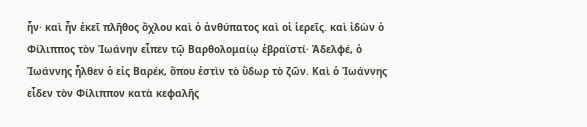ἦν· καὶ ἦν ἐκεῖ πλῆθος ὄχλου καὶ ὁ ἀνθύπατος καὶ οἱ ἱερεῖς. καὶ ἰδὼν ὁ Φίλιππος τὸν Ἰωάνην εἶπεν τῷ Βαρθολομαίῳ ἑβραϊστί· Ἀδελφέ, ὁ Ἰωάννης ἦλθεν ὁ εἰς Βαρέκ, ὅπου ἐστὶν τὸ ὕδωρ τὸ ζῶν. Καὶ ὁ Ἰωάννης εἶδεν τὸν Φίλιππον κατὰ κεφαλῆς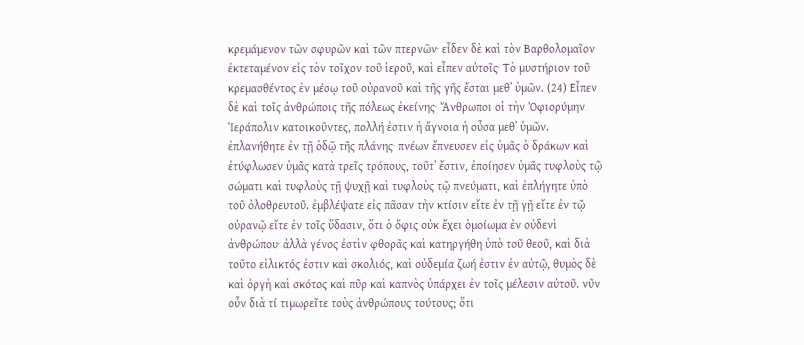κρεμάμενον τῶν σφυρῶν καὶ τῶν πτερνῶν· εἶδεν δὲ καὶ τὸν Βαρθολομαῖον ἐκτεταμένον εἰς τὸν τοῖχον τοῦ ἱεροῦ, καὶ εἶπεν αὐτοῖς· Τὸ μυστήριον τοῦ κρεμασθέντος ἐν μέσῳ τοῦ οὐρανοῦ καὶ τῆς γῆς ἔσται μεθ᾽ ὑμῶν. (24) Εἶπεν δὲ καὶ τοῖς ἀνθρώποις τῆς πόλεως ἐκείνης· Ἄνθρωποι οἱ τὴν Ὀφιορύμην Ἱεράπολιν κατοικοῦντες, πολλή ἐστιν ἡ ἄγνοια ἡ οὖσα μεθ᾽ ὑμῶν. ἐπλανήθητε ἐν τῇ ὁδῷ τῆς πλάνης· πνέων ἔπνευσεν εἰς ὑμᾶς ὁ δράκων καὶ ἐτύφλωσεν ὑμᾶς κατὰ τρεῖς τρόπους, τοῦτ᾽ ἔστιν, ἐποίησεν ὑμᾶς τυφλοὺς τῷ σώματι καὶ τυφλοὺς τῇ ψυχῇ καὶ τυφλοὺς τῷ πνεύματι, καὶ ἐπλήγητε ὑπὸ τοῦ ὀλοθρευτοῦ. ἐμβλέψατε εἰς πᾶσαν τὴν κτίσιν εἴτε ἐν τῇ γῇ εἴτε ἐν τῷ οὐρανῷ εἴτε ἐν τοῖς ὕδασιν, ὅτι ὁ ὄφις οὐκ ἔχει ὁμοίωμα ἐν οὐδενὶ ἀνθρώπου· ἀλλὰ γένος ἐστὶν φθορᾶς καὶ κατηργήθη ὑπὸ τοῦ θεοῦ, καὶ διὰ τοῦτο εἰλικτός ἐστιν καὶ σκολιός, καὶ οὐδεμία ζωή ἐστιν ἐν αὐτῷ, θυμὸς δὲ καὶ ὀργὴ καὶ σκότος καὶ πῦρ καὶ καπνὸς ὑπάρχει ἐν τοῖς μέλεσιν αὐτοῦ. νῦν οὖν διὰ τί τιμωρεῖτε τοὺς ἀνθρώπους τούτους; ὅτι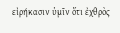εἰρήκασιν ὑμῖν ὅτι ἐχθρὸς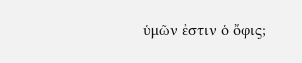ὑμῶν ἐστιν ὁ ὄφις;